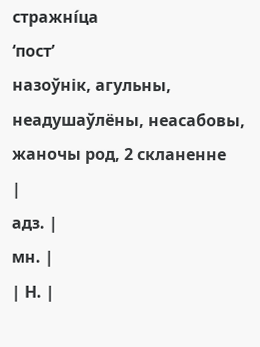стражні́ца
‘пост’
назоўнік, агульны, неадушаўлёны, неасабовы, жаночы род, 2 скланенне
|
адз. |
мн. |
| Н. |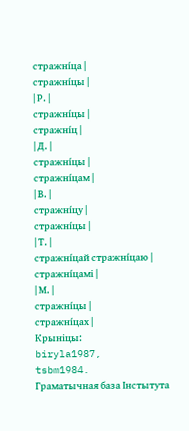стражні́ца |
стражні́цы |
| Р. |
стражні́цы |
стражні́ц |
| Д. |
стражні́цы |
стражні́цам |
| В. |
стражні́цу |
стражні́цы |
| Т. |
стражні́цай стражні́цаю |
стражні́цамі |
| М. |
стражні́цы |
стражні́цах |
Крыніцы:
biryla1987,
tsbm1984.
Граматычная база Інстытута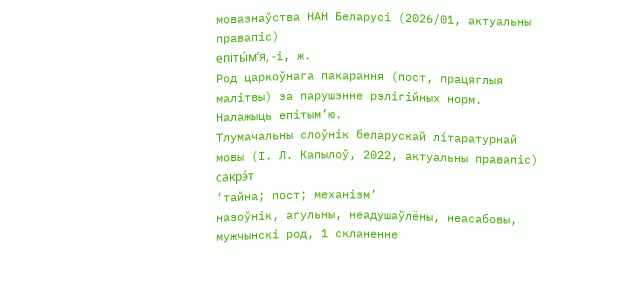мовазнаўства НАН Беларусі (2026/01, актуальны правапіс)
епіты́м’я, -і, ж.
Род царкоўнага пакарання (пост, працяглыя малітвы) за парушэнне рэлігійных норм.
Налажыць епітым’ю.
Тлумачальны слоўнік беларускай літаратурнай мовы (І. Л. Капылоў, 2022, актуальны правапіс)
сакрэ́т
‘тайна; пост; механізм’
назоўнік, агульны, неадушаўлёны, неасабовы, мужчынскі род, 1 скланенне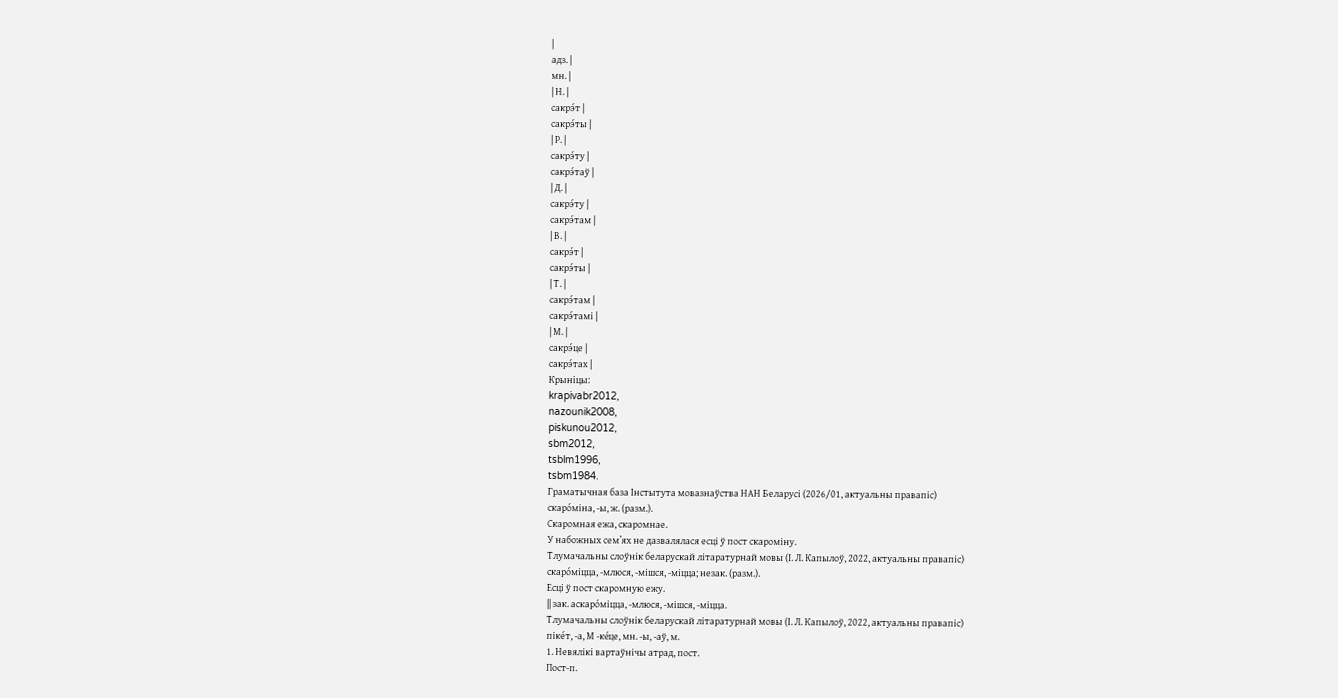|
адз. |
мн. |
| Н. |
сакрэ́т |
сакрэ́ты |
| Р. |
сакрэ́ту |
сакрэ́таў |
| Д. |
сакрэ́ту |
сакрэ́там |
| В. |
сакрэ́т |
сакрэ́ты |
| Т. |
сакрэ́там |
сакрэ́тамі |
| М. |
сакрэ́це |
сакрэ́тах |
Крыніцы:
krapivabr2012,
nazounik2008,
piskunou2012,
sbm2012,
tsblm1996,
tsbm1984.
Граматычная база Інстытута мовазнаўства НАН Беларусі (2026/01, актуальны правапіс)
скаро́міна, -ы, ж. (разм.).
Скаромная ежа, скаромнае.
У набожных сем’ях не дазвалялася есці ў пост скароміну.
Тлумачальны слоўнік беларускай літаратурнай мовы (І. Л. Капылоў, 2022, актуальны правапіс)
скаро́міцца, -млюся, -мішся, -міцца; незак. (разм.).
Есці ў пост скаромную ежу.
|| зак. аскаро́міцца, -млюся, -мішся, -міцца.
Тлумачальны слоўнік беларускай літаратурнай мовы (І. Л. Капылоў, 2022, актуальны правапіс)
піке́т, -а, М -ке́це, мн. -ы, -аў, м.
1. Невялікі вартаўнічы атрад, пост.
Пост-п.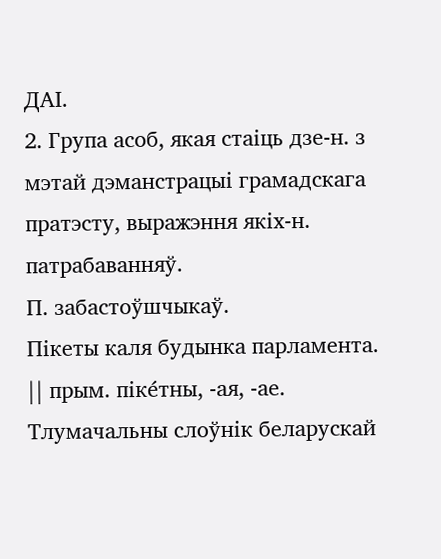ДАІ.
2. Група асоб, якая стаіць дзе-н. з мэтай дэманстрацыі грамадскага пратэсту, выражэння якіх-н. патрабаванняў.
П. забастоўшчыкаў.
Пікеты каля будынка парламента.
|| прым. піке́тны, -ая, -ае.
Тлумачальны слоўнік беларускай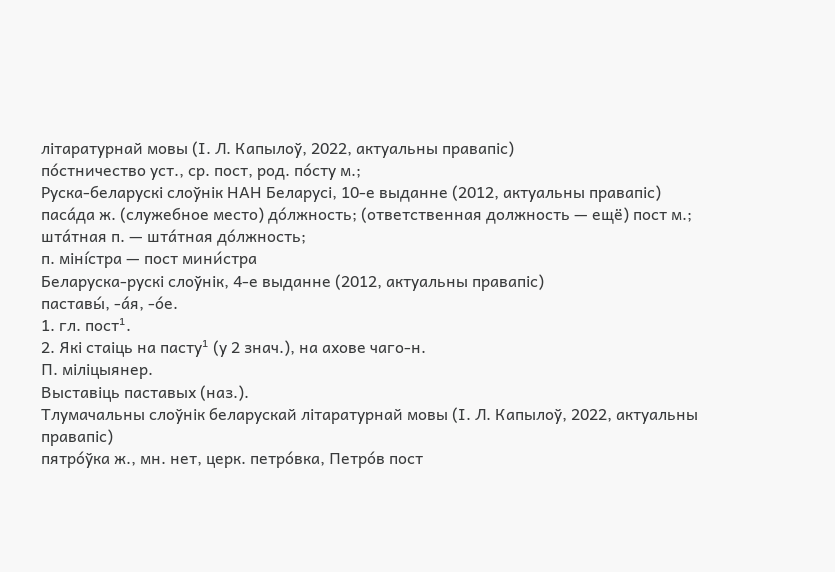літаратурнай мовы (І. Л. Капылоў, 2022, актуальны правапіс)
по́стничество уст., ср. пост, род. по́сту м.;
Руска-беларускі слоўнік НАН Беларусі, 10-е выданне (2012, актуальны правапіс)
паса́да ж. (служебное место) до́лжность; (ответственная должность — ещё) пост м.;
шта́тная п. — шта́тная до́лжность;
п. міні́стра — пост мини́стра
Беларуска-рускі слоўнік, 4-е выданне (2012, актуальны правапіс)
паставы́, -а́я, -о́е.
1. гл. пост¹.
2. Які стаіць на пасту¹ (у 2 знач.), на ахове чаго-н.
П. міліцыянер.
Выставіць паставых (наз.).
Тлумачальны слоўнік беларускай літаратурнай мовы (І. Л. Капылоў, 2022, актуальны правапіс)
пятро́ўка ж., мн. нет, церк. петро́вка, Петро́в пост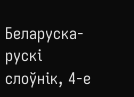Беларуска-рускі слоўнік, 4-е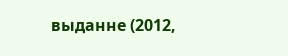выданне (2012,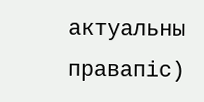актуальны правапіс)